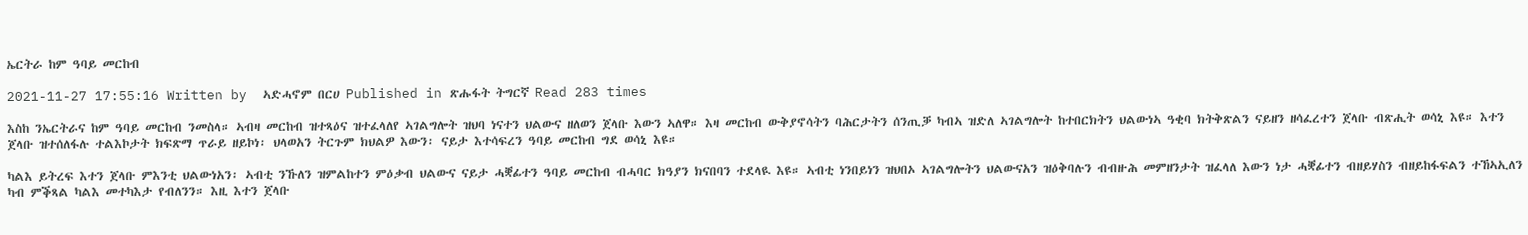ኤርትራ ከም ዓባይ መርከብ

2021-11-27 17:55:16 Written by  ኣድሓኖም በርሀ Published in ጽሑፋት ትግርኛ Read 283 times

እስከ ንኤርትራና ከም ዓባይ መርከብ ንመስላ። ኣብዛ መርከብ ዝተጻዕና ዝተፈላለየ ኣገልግሎት ዝህባ ነናተን ህልውና ዘለወን ጀላቡ እውን ኣለዋ። እዛ መርከብ ውቅያኖሳትን ባሕርታትን ሰንጢቓ ካብኣ ዝድለ ኣገልግሎት ከተበርክትን ህልውነኣ ዓቂባ ክትቅጽልን ናይዘን ዘሳፈረተን ጀላቡ ብጽሒት ወሳኒ እዩ። እተን ጀላቡ ዝተሰለፋሉ ተልእኮታት ክፍጽማ ጥራይ ዘይኮነ፡ ህላወአን ትርጉም ክህልዎ እውን፡ ናይታ እተሳፍረን ዓባይ መርከብ ግደ ወሳኒ እዩ።

ካልእ ይትረፍ እተን ጀላቡ ምእንቲ ህልውነአን፡ ኣብቲ ንኹለን ዝምልከተን ምዕቃብ ህልውና ናይታ ሓቛፊተን ዓባይ መርከብ ብሓባር ክዓያን ክናበባን ተደላዪ እዩ። ኣብቲ ነንበይነን ዝህበኦ ኣገልግሎትን ህልውናአን ዝዕቅባሉን ብብዙሕ መምዘንታት ዝፈላለ እውን ነታ ሓቛፊተን ብዘይሃስን ብዘይከፋፍልን ተኸኣኢለን ካብ ምቕጻል ካልእ መተካእታ የብለንን። እዚ እተን ጀላቡ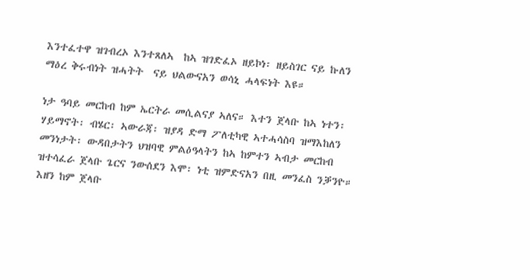እንተፈተዋ ዝገብረኦ እንተጸለኣ  ከኣ ዝገድፈኦ ዘይኮነ፡ ዘይስገር ናይ ኩለን ማዕረ ቅሩብነት ዝሓትት  ናይ ህልውናአን ወሳኒ ሓላፍነት እዩ።

ነታ ዓባይ መርከብ ከም ኤርትራ መሲልናያ ኣለና። እተን ጀላቡ ከኣ ነተን፡ ሃይማኖት፡ ብሄር፡ ኣውራጃ፡ ዝያዳ ድማ ፖለቲካዊ ኣተሓሳስባ ዝማእከለን መንነታት፡ ውዳበታትን ህዝባዊ ምልዕዓላትን ከኣ ከምተን ኣብታ መርከብ ዝተሳፈራ ጀላቡ ጌርና ንውሰደን እሞ፡ ነቲ ዝምድናአን በዚ መንፈስ ንቓንዮ። እዘን ከም ጀላቡ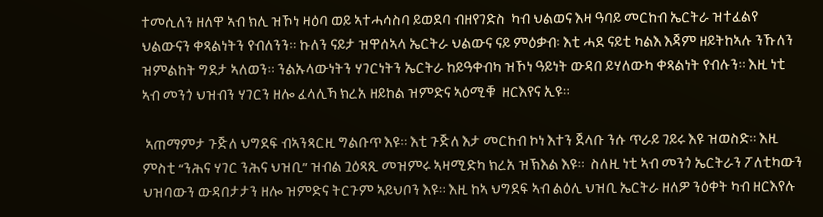ተመሲለን ዘለዋ ኣብ ክሊ ዝኾነ ዛዕባ ወይ ኣተሓሳስባ ይወደባ ብዘየገድስ  ካብ ህልወና እዛ ዓባይ መርከብ ኤርትራ ዝተፈልየ ህልውናን ቀጻልነትን የብለንን። ኩለን ናይታ ዝዋሰኣላ ኤርትራ ህልውና ናይ ምዕቃብ፡ እቲ ሓደ ናይቲ ካልእ እጃም ዘይትከኣሉ ንኹለን ዝምልከት ግደታ ኣለወን። ንልኡላውነትን ሃገርነትን ኤርትራ ከይዓቀብካ ዝኾነ ዓይነት ውዳበ ይሃለውካ ቀጻልነት የብሉን። እዚ ነቲ ኣብ መንጎ ህዝብን ሃገርን ዘሎ ፈላሊኻ ክረአ ዘይከል ዝምድና ኣዕሚቑ  ዘርእየና ኢዩ።

 ኣጠማምታ ጉጅለ ህግደፍ ብኣንጻርዚ ግልቡጥ እዩ። እቲ ጉጅለ እታ መርከብ ኮነ እተን ጀላቡ ንሱ ጥራይ ገይሩ እዩ ዝወስድ። እዚ ምስቲ “ንሕና ሃገር ንሕና ህዝቢ” ዝብል ጓዕጻጺ መዝምሩ ኣዛሚድካ ክረአ ዝኽእል እዩ።  ስለዚ ነቲ ኣብ መንጎ ኤርትራን ፖለቲካውን ህዝባውን ውዳበታታን ዘሎ ዝምድና ትርጉም ኣይህቦን እዩ። እዚ ከኣ ህግደፍ ኣብ ልዕሊ ህዝቢ ኤርትራ ዘለዎ ንዕቀት ካብ ዘርእየሉ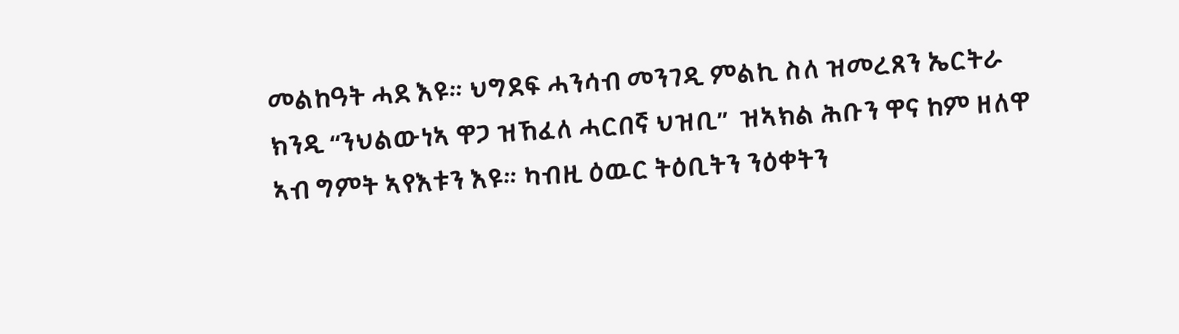መልከዓት ሓደ እዩ። ህግደፍ ሓንሳብ መንገዲ ምልኪ ስለ ዝመረጸን ኤርትራ ክንዲ “ንህልውነኣ ዋጋ ዝኸፈለ ሓርበኛ ህዝቢ”  ዝኣክል ሕቡን ዋና ከም ዘለዋ ኣብ ግምት ኣየእቱን እዩ። ካብዚ ዕዉር ትዕቢትን ንዕቀትን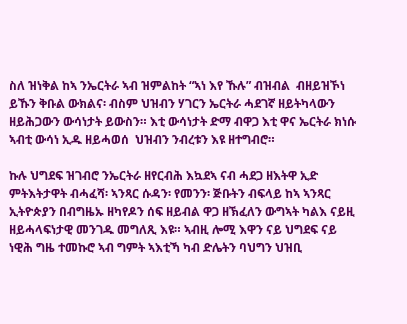ስለ ዝነቅል ከኣ ንኤርትራ ኣብ ዝምልከት “ኣነ እየ ኹሉ” ብዝብል  ብዘይዝኾነ ይኹን ቅቡል ውክልና፡ ብስም ህዝብን ሃገርን ኤርትራ ሓደገኛ ዘይትካላውን ዘይሕጋውን ውሳነታት ይውስን። እቲ ውሳነታት ድማ ብዋጋ እቲ ዋና ኤርትራ ክነሱ ኣብቲ ውሳነ ኢዱ ዘይሓወሰ  ህዝብን ንብረቱን እዩ ዘተግብሮ።

ኩሉ ህግደፍ ዝገብሮ ንኤርትራ ዘየርብሕ እኳደኣ ናብ ሓደጋ ዘእትዋ ኢድ ምትእትታዋት ብሓፈሻ፡ ኣንጻር ሱዳን፡ የመንን፡ ጅቡትን ብፍላይ ከኣ ኣንጻር ኢትዮጵያን በብግዜኡ ዘካየዶን ሰፍ ዘይብል ዋጋ ዘኽፈለን ውግኣት ካልእ ናይዚ ዘይሓላፍነታዊ መንገዱ መግለጺ እዩ። ኣብዚ ሎሚ እዋን ናይ ህግደፍ ናይ ነዊሕ ግዜ ተመኩሮ ኣብ ግምት ኣእቲኻ ካብ ድሌትን ባህግን ህዝቢ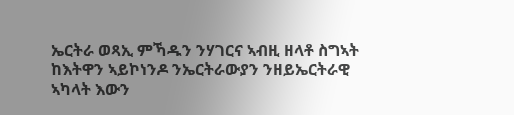ኤርትራ ወጻኢ ምኻዱን ንሃገርና ኣብዚ ዘላቶ ስግኣት ከእትዋን ኣይኮነንዶ ንኤርትራውያን ንዘይኤርትራዊ ኣካላት እውን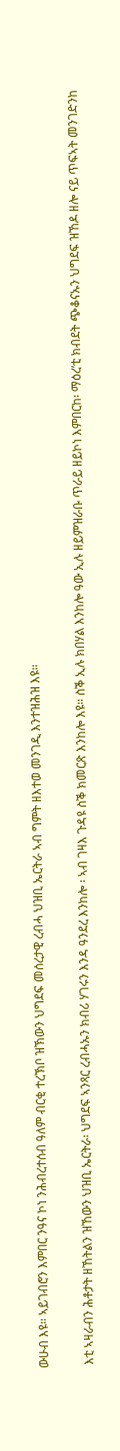ውሁብ እዩ። ኣይገብሮን እምበር ንዓና ኮነ ንሕብረተሰብ ዓለም ብርቂ ተረኽቦ ዝኽውን ህግደፍ መሰረታዊ ረብሓ ህዝቢ ኤርትራ ኣብ ግምት ዘእተወ መንገዲ እንተዝሕዝ እዩ።

 እቲ ኣዛራብን ሕቶታት ዘኸትልን ዝኸውን ህዝቢ ኤርትራ፡ ህግደፍ ኣንጻር ረብሓኡን ክብሪ ሃገሩን እንዳ ዓንደረ እንከሎ ፡ ኣብ ገዛእ ጉዳዩ ስቕ ክመርጽ እንከሎ እዩ። ስቕ ኢሉ ክበሃል እንከሎ ዓው ኢሉ ዘይምዝራቡ ጥራይ ዘይኮነ እምበርከ፡ ማዕረ’ቲ ክብደት ጭቆናኡን ህግደፍ ዝኸዶ ዘሎ ናይ ጥፍኣት መንገድንከ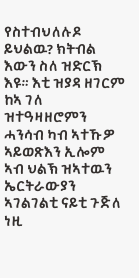የስተብህለሉዶ ይህልዉ? ክትብል እውን ስለ ዝድርኽ እዩ። እቲ ዝያዳ ዘገርም ከኣ ገለ ዝተዓዛዘሮምን ሓንሳብ ካብ ኣተኹዎ ኣይወጽእን ኢሎም ኣብ ህልኽ ዝኣተዉን ኤርትራውያን  ኣገልገልቲ ናይቲ ጉጅለ ነዚ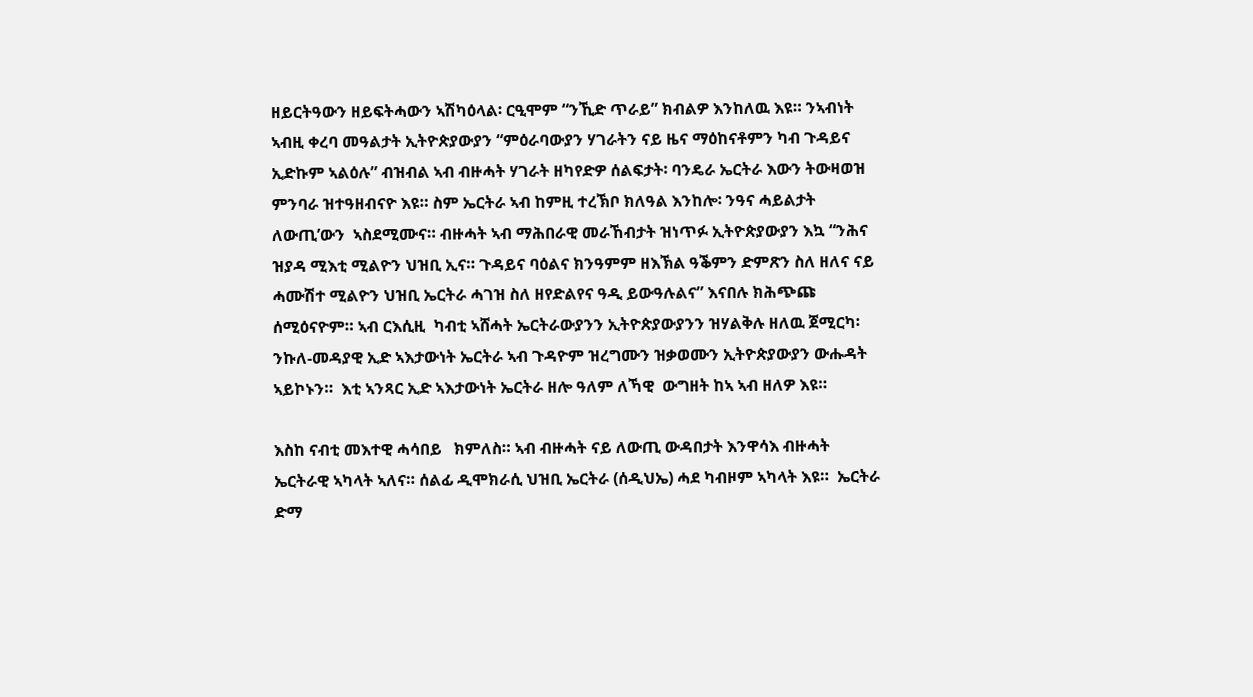ዘይርትዓውን ዘይፍትሓውን ኣሽካዕላል፡ ርዒሞም “ንኺድ ጥራይ” ክብልዎ እንከለዉ እዩ። ንኣብነት ኣብዚ ቀረባ መዓልታት ኢትዮጵያውያን “ምዕራባውያን ሃገራትን ናይ ዜና ማዕከናቶምን ካብ ጉዳይና ኢድኩም ኣልዕሉ” ብዝብል ኣብ ብዙሓት ሃገራት ዘካየድዎ ሰልፍታት፡ ባንዴራ ኤርትራ እውን ትውዛወዝ ምንባራ ዝተዓዘብናዮ እዩ። ስም ኤርትራ ኣብ ከምዚ ተረኽቦ ክለዓል እንከሎ፡ ንዓና ሓይልታት ለውጢ’ውን  ኣስደሚሙና። ብዙሓት ኣብ ማሕበራዊ መራኸብታት ዝነጥፉ ኢትዮጵያውያን እኳ “ንሕና ዝያዳ ሚእቲ ሚልዮን ህዝቢ ኢና። ጉዳይና ባዕልና ክንዓምም ዘእኽል ዓቕምን ድምጽን ስለ ዘለና ናይ ሓሙሽተ ሚልዮን ህዝቢ ኤርትራ ሓገዝ ስለ ዘየድልየና ዓዲ ይውዓሉልና” እናበሉ ክሕጭጩ ሰሚዕናዮም። ኣብ ርእሲዚ  ካብቲ ኣሸሓት ኤርትራውያንን ኢትዮጵያውያንን ዝሃልቅሉ ዘለዉ ጀሚርካ፡ ንኩለ-መዳያዊ ኢድ ኣእታውነት ኤርትራ ኣብ ጉዳዮም ዝረግሙን ዝቃወሙን ኢትዮጵያውያን ውሑዳት ኣይኮኑን።  እቲ ኣንጻር ኢድ ኣእታውነት ኤርትራ ዘሎ ዓለም ለኻዊ  ውግዘት ከኣ ኣብ ዘለዎ እዩ።

እስከ ናብቲ መእተዊ ሓሳበይ   ክምለስ። ኣብ ብዙሓት ናይ ለውጢ ውዳበታት እንዋሳእ ብዙሓት ኤርትራዊ ኣካላት ኣለና። ሰልፊ ዲሞክራሲ ህዝቢ ኤርትራ (ሰዲህኤ) ሓደ ካብዞም ኣካላት እዩ።  ኤርትራ ድማ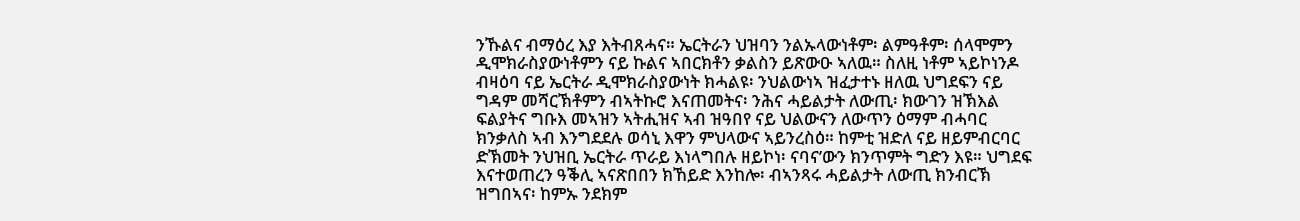ንኹልና ብማዕረ እያ እትብጸሓና። ኤርትራን ህዝባን ንልኡላውነቶም፡ ልምዓቶም፡ ሰላሞምን ዲሞክራስያውነቶምን ናይ ኩልና ኣበርክቶን ቃልስን ይጽውዑ ኣለዉ። ስለዚ ነቶም ኣይኮነንዶ ብዛዕባ ናይ ኤርትራ ዲሞክራስያውነት ክሓልዩ፡ ንህልውነኣ ዝፈታተኑ ዘለዉ ህግደፍን ናይ ግዳም መሻርኽቶምን ብኣትኩሮ እናጠመትና፡ ንሕና ሓይልታት ለውጢ፡ ክውገን ዝኽእል ፍልያትና ግቡእ መኣዝን ኣትሒዝና ኣብ ዝዓበየ ናይ ህልውናን ለውጥን ዕማም ብሓባር ክንቃለስ ኣብ እንግደደሉ ወሳኒ እዋን ምህላውና ኣይንረስዕ። ከምቲ ዝድለ ናይ ዘይምብርባር ድኽመት ንህዝቢ ኤርትራ ጥራይ እነላግበሉ ዘይኮነ፡ ናባና’ውን ክንጥምት ግድን እዩ። ህግደፍ እናተወጠረን ዓቕሊ ኣናጽበበን ክኸይድ እንከሎ፡ ብኣንጻሩ ሓይልታት ለውጢ ክንብርኽ ዝግበኣና፡ ከምኡ ንደክም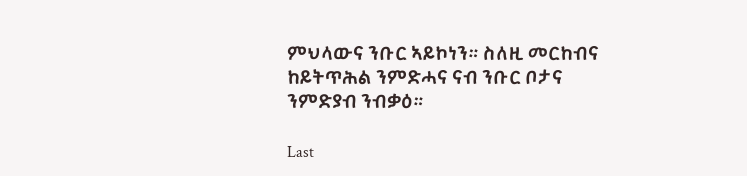ምህላውና ንቡር ኣይኮነን። ስለዚ መርከብና ከይትጥሕል ንምድሓና ናብ ንቡር ቦታና ንምድያብ ንብቃዕ።

Last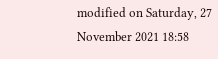modified on Saturday, 27 November 2021 18:58